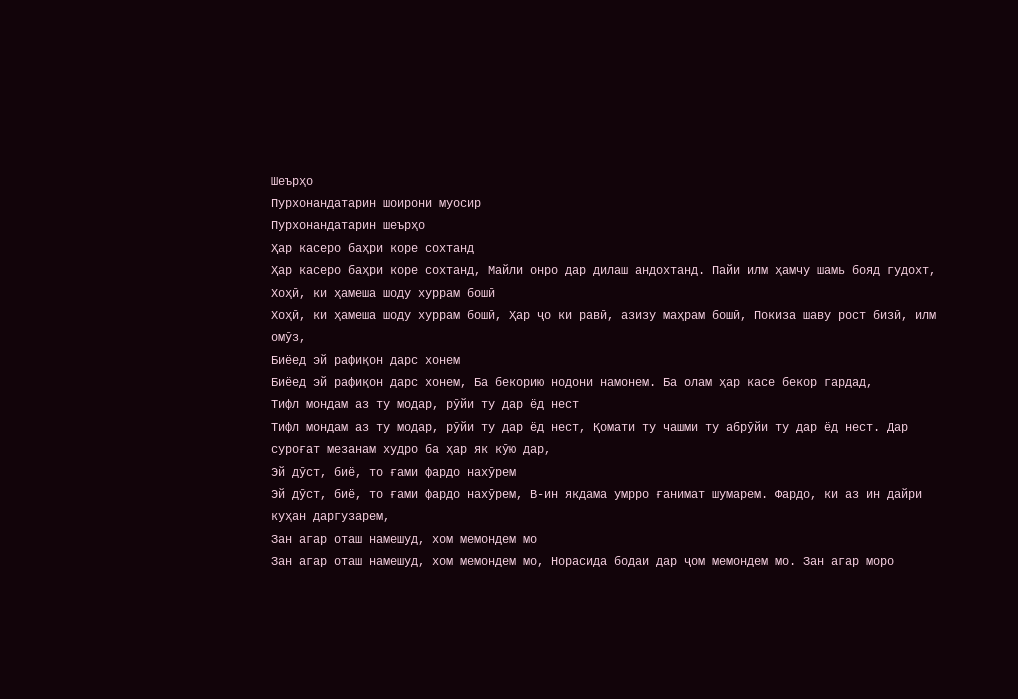Шеърҳо
Пурхонандатарин шоирони муосир
Пурхонандатарин шеърҳо
Ҳар касеро баҳри коре сохтанд
Ҳар касеро баҳри коре сохтанд, Майли онро дар дилаш андохтанд. Пайи илм ҳамчу шамь бояд гудохт,
Хоҳӣ, ки ҳамеша шоду хуррам бошӣ
Хоҳӣ, ки ҳамеша шоду хуррам бошӣ, Ҳар ҷо ки равӣ, азизу маҳрам бошӣ, Покиза шаву рост бизӣ, илм омӯз,
Биёед эй рафиқон дарс хонем
Биёед эй рафиқон дарс хонем, Ба бекорию нодони намонем. Ба олам ҳар касе бекор гардад,
Тифл мондам аз ту модар, рӯйи ту дар ёд нест
Тифл мондам аз ту модар, рӯйи ту дар ёд нест, Қомати ту чашми ту абрӯйи ту дар ёд нест. Дар суроғат мезанам худро ба ҳар як кӯю дар,
Эй дӯст, биё, то ғами фардо нахӯрем
Эй дӯст, биё, то ғами фардо нахӯрем, В-ин якдама умрро ғанимат шумарем. Фардо, ки аз ин дайри куҳан даргузарем,
Зан агар оташ намешуд, хом мемондем мо
Зан агар оташ намешуд, хом мемондем мо, Норасида бодаи дар ҷом мемондем мо. Зан агар моро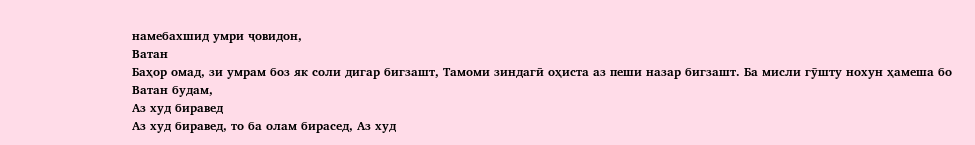намебахшид умри ҷовидон,
Ватан
Баҳор омад, зи умрам боз як соли дигар бигзашт, Тамоми зиндагӣ оҳиста аз пеши назар бигзашт. Ба мисли гӯшту нохун ҳамеша бо Ватан будам,
Аз худ биравед
Аз худ биравед, то ба олам бирасед, Аз худ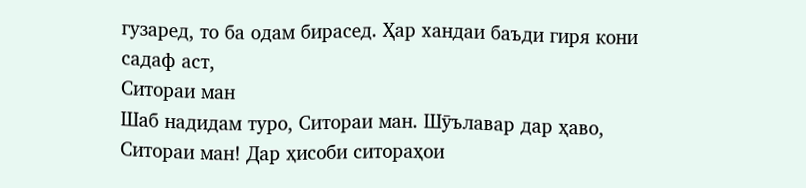гузаред, то ба одам бирасед. Ҳар хандаи баъди гиря кони садаф аст,
Ситораи ман
Шаб надидам туро, Ситораи ман. Шӯълавар дар ҳаво, Ситораи ман! Дар ҳисоби ситораҳои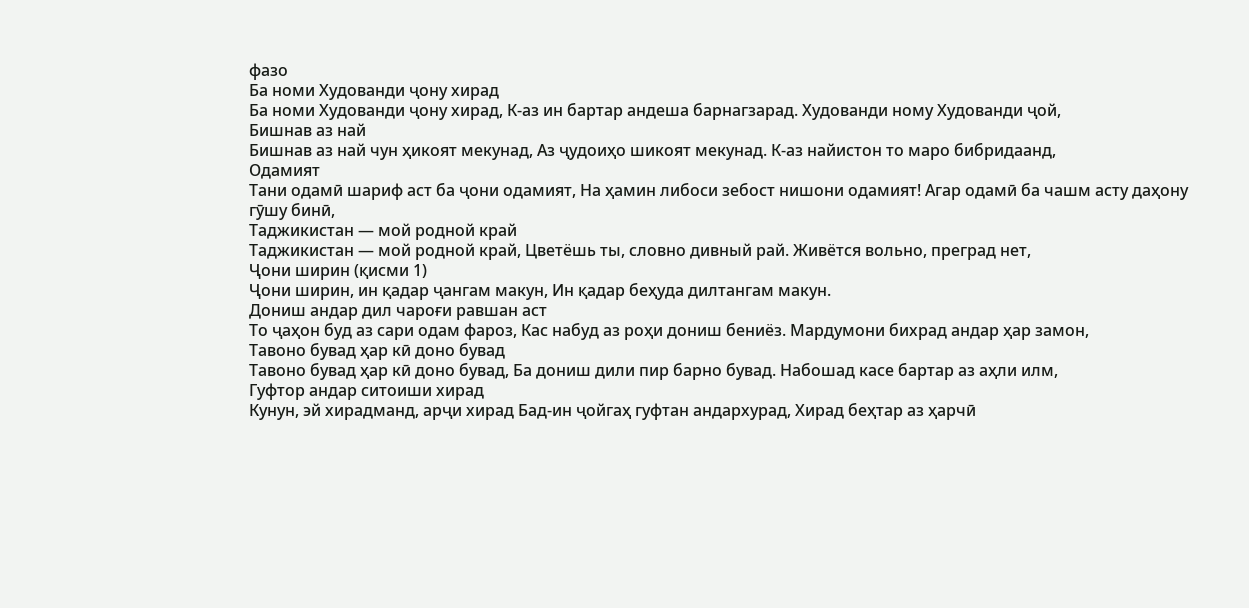фазо
Ба номи Худованди ҷону хирад
Ба номи Худованди ҷону хирад, К-аз ин бартар андеша барнагзарад. Худованди ному Худованди ҷой,
Бишнав аз най
Бишнав аз най чун ҳикоят мекунад, Аз ҷудоиҳо шикоят мекунад. К-аз найистон то маро бибридаанд,
Одамият
Тани одамӣ шариф аст ба ҷони одамият, На ҳамин либоси зебост нишони одамият! Агар одамӣ ба чашм асту даҳону гӯшу бинӣ,
Таджикистан — мой родной край
Таджикистан — мой родной край, Цветёшь ты, словно дивный рай. Живётся вольно, преград нет,
Ҷони ширин (қисми 1)
Ҷони ширин, ин қадар ҷангам макун, Ин қадар беҳуда дилтангам макун.
Дониш андар дил чароғи равшан аст
То ҷаҳон буд аз сари одам фароз, Кас набуд аз роҳи дониш бениёз. Мардумони бихрад андар ҳар замон,
Тавоно бувад ҳар кӣ доно бувад
Тавоно бувад ҳар кӣ доно бувад, Ба дониш дили пир барно бувад. Набошад касе бартар аз аҳли илм,
Гуфтор андар ситоиши хирад
Кунун, эй хирадманд, арҷи хирад Бад-ин ҷойгаҳ гуфтан андархурад, Хирад беҳтар аз ҳарчӣ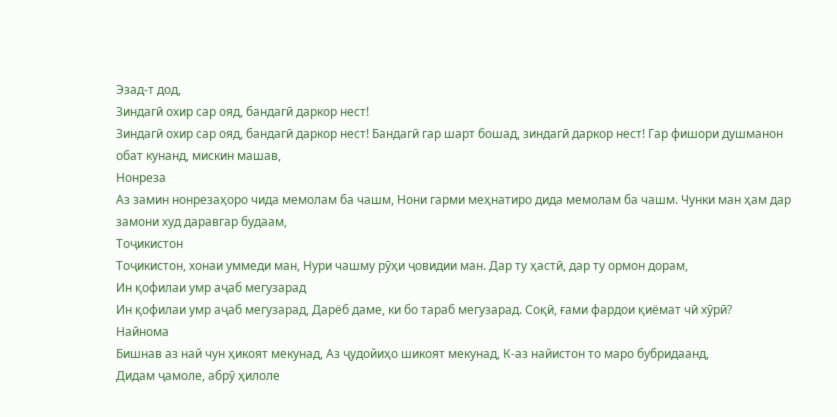Эзад-т дод,
Зиндагӣ охир сар ояд, бандагӣ даркор нест!
Зиндагӣ охир сар ояд, бандагӣ даркор нест! Бандагӣ гар шарт бошад, зиндагӣ даркор нест! Гар фишори душманон обат кунанд, мискин машав,
Нонреза
Аз замин нонрезаҳоро чида мемолам ба чашм, Нони гарми меҳнатиро дида мемолам ба чашм. Чунки ман ҳам дар замони худ даравгар будаам,
Тоҷикистон
Тоҷикистон, хонаи уммеди ман, Нури чашму рӯҳи ҷовидии ман. Дар ту ҳастӣ, дар ту ормон дорам,
Ин қофилаи умр аҷаб мегузарад
Ин қофилаи умр аҷаб мегузарад, Дарёб даме, ки бо тараб мегузарад. Соқӣ, ғами фардои қиёмат чӣ хӯрӣ?
Найнома
Бишнав аз най чун ҳикоят мекунад, Аз ҷудойиҳо шикоят мекунад, К-аз найистон то маро бубридаанд,
Дидам ҷамоле, абрӯ ҳилоле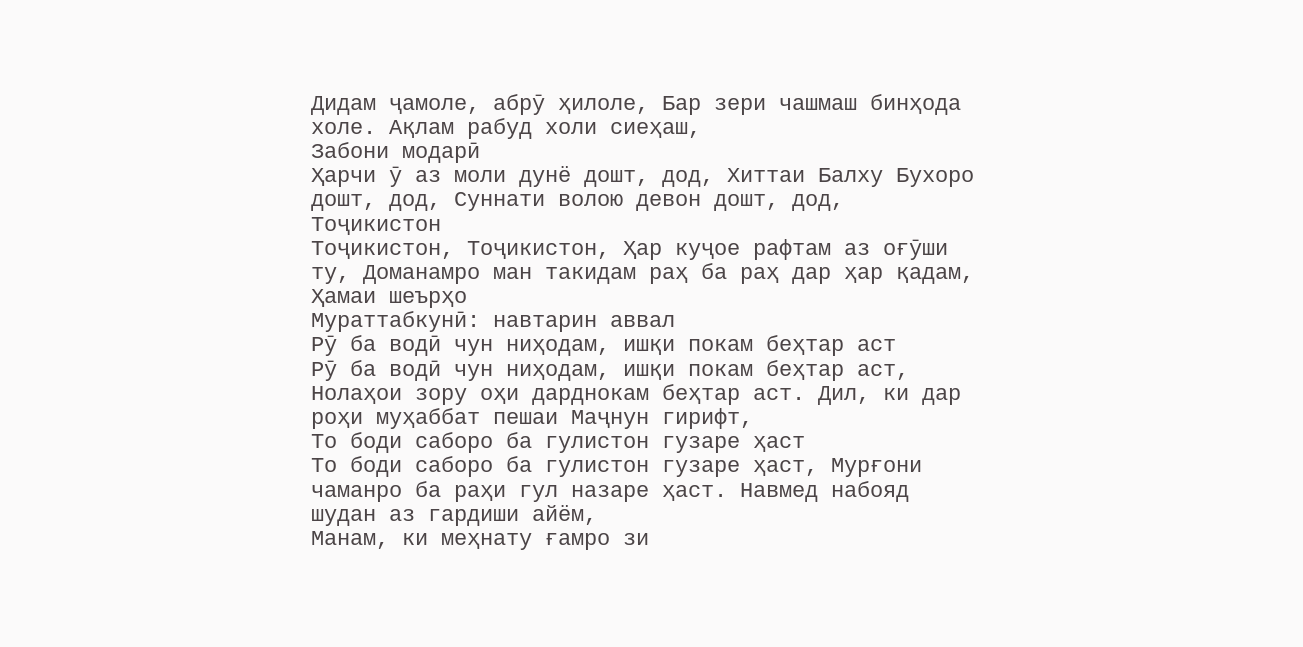Дидам ҷамоле, абрӯ ҳилоле, Бар зери чашмаш бинҳода холе. Ақлам рабуд холи сиеҳаш,
Забони модарӣ
Ҳарчи ӯ аз моли дунё дошт, дод, Хиттаи Балху Бухоро дошт, дод, Суннати волою девон дошт, дод,
Тоҷикистон
Тоҷикистон, Тоҷикистон, Ҳар куҷое рафтам аз оғӯши ту, Доманамро ман такидам раҳ ба раҳ дар ҳар қадам,
Ҳамаи шеърҳо
Мураттабкунӣ: навтарин аввал
Рӯ ба водӣ чун ниҳодам, ишқи покам беҳтар аст
Рӯ ба водӣ чун ниҳодам, ишқи покам беҳтар аст, Нолаҳои зору оҳи дарднокам беҳтар аст. Дил, ки дар роҳи муҳаббат пешаи Маҷнун гирифт,
То боди саборо ба гулистон гузаре ҳаст
То боди саборо ба гулистон гузаре ҳаст, Мурғони чаманро ба раҳи гул назаре ҳаст. Навмед набояд шудан аз гардиши айём,
Манам, ки меҳнату ғамро зи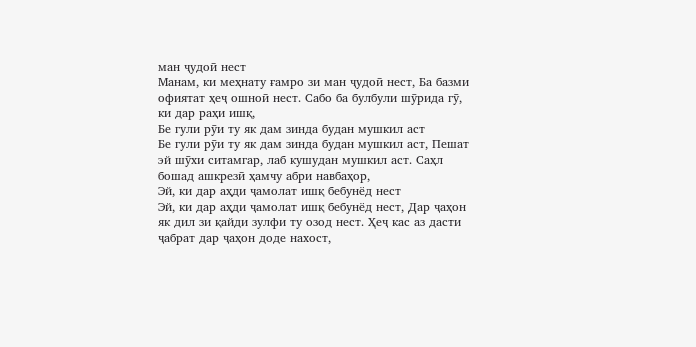ман ҷудоӣ нест
Манам, ки меҳнату ғамро зи ман ҷудоӣ нест, Ба базми офиятат ҳеҷ ошноӣ нест. Сабо ба булбули шӯрида гӯ, ки дар раҳи ишқ,
Бе гули рӯи ту як дам зинда будан мушкил аст
Бе гули рӯи ту як дам зинда будан мушкил аст, Пешат эй шӯхи ситамгар, лаб кушудан мушкил аст. Саҳл бошад ашкрезӣ ҳамчу абри навбаҳор,
Эй, ки дар аҳди ҷамолат ишқ бебунёд нест
Эй, ки дар аҳди ҷамолат ишқ бебунёд нест, Дар ҷаҳон як дил зи қайди зулфи ту озод нест. Ҳеҷ кас аз дасти ҷабрат дар ҷаҳон доде нахост,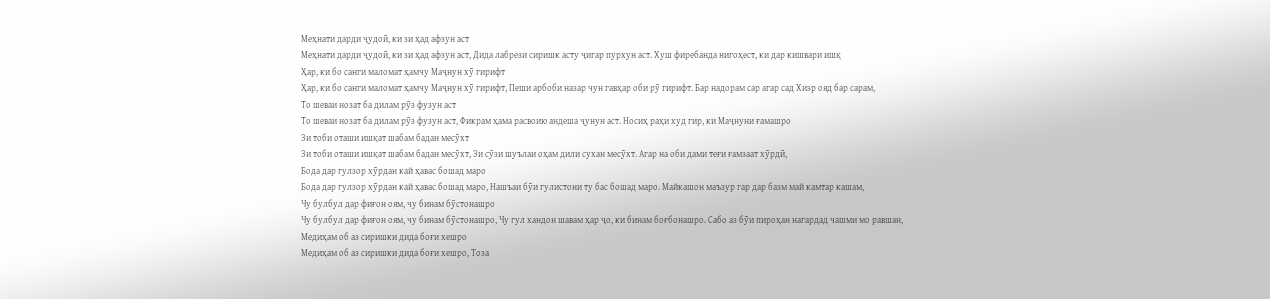Меҳнати дарди ҷудоӣ, ки зи ҳад афзун аст
Меҳнати дарди ҷудоӣ, ки зи ҳад афзун аст, Дида лабрези сиришк асту ҷигар пурхун аст. Хуш фиребанда нигоҳест, ки дар кишвари ишқ
Ҳар, ки бо санги маломат ҳамчу Маҷнун хӯ гирифт
Ҳар, ки бо санги маломат ҳамчу Маҷнун хӯ гирифт, Пеши арбоби назар чун гавҳар оби рӯ гирифт. Бар надорам сар агар сад Хизр ояд бар сарам,
То шеваи нозат ба дилам рӯз фузун аст
То шеваи нозат ба дилам рӯз фузун аст, Фикрам ҳама расвоию андеша ҷунун аст. Носиҳ раҳи худ гир, ки Маҷнуни ғамашро
Зи тоби оташи ишқат шабам бадан месӯхт
Зи тоби оташи ишқат шабам бадан месӯхт, Зи сӯзи шуълаи оҳам дили сухан месӯхт. Агар на оби дами теғи ғамзаат хӯрдӣ,
Бода дар гулзор хӯрдан кай ҳавас бошад маро
Бода дар гулзор хӯрдан кай ҳавас бошад маро, Нашъаи бӯи гулистони ту бас бошад маро. Майкашон маъзур гар дар базм май камтар кашам,
Чу булбул дар фиғон оям, чу бинам бӯстонашро
Чу булбул дар фиғон оям, чу бинам бӯстонашро, Чу гул хандон шавам ҳар ҷо, ки бинам боғбонашро. Сабо аз бӯи пироҳан нагардад чашми мо равшан,
Медиҳам об аз сиришки дида боғи хешро
Медиҳам об аз сиришки дида боғи хешро, Тоза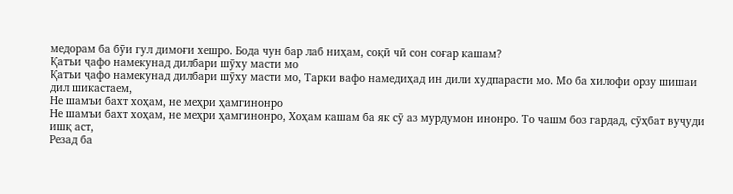медорам ба бӯи гул димоғи хешро. Бода чун бар лаб ниҳам, соқӣ чӣ сон соғар кашам?
Қатъи ҷафо намекунад дилбари шӯху масти мо
Қатъи ҷафо намекунад дилбари шӯху масти мо, Тарки вафо намедиҳад ин дили худпарасти мо. Мо ба хилофи орзу шишаи дил шикастаем,
Не шамъи бахт хоҳам, не меҳри ҳамгинонро
Не шамъи бахт хоҳам, не меҳри ҳамгинонро, Хоҳам кашам ба як сӯ аз мурдумон инонро. То чашм боз гардад, сӯҳбат вуҷуди ишқ аст,
Резад ба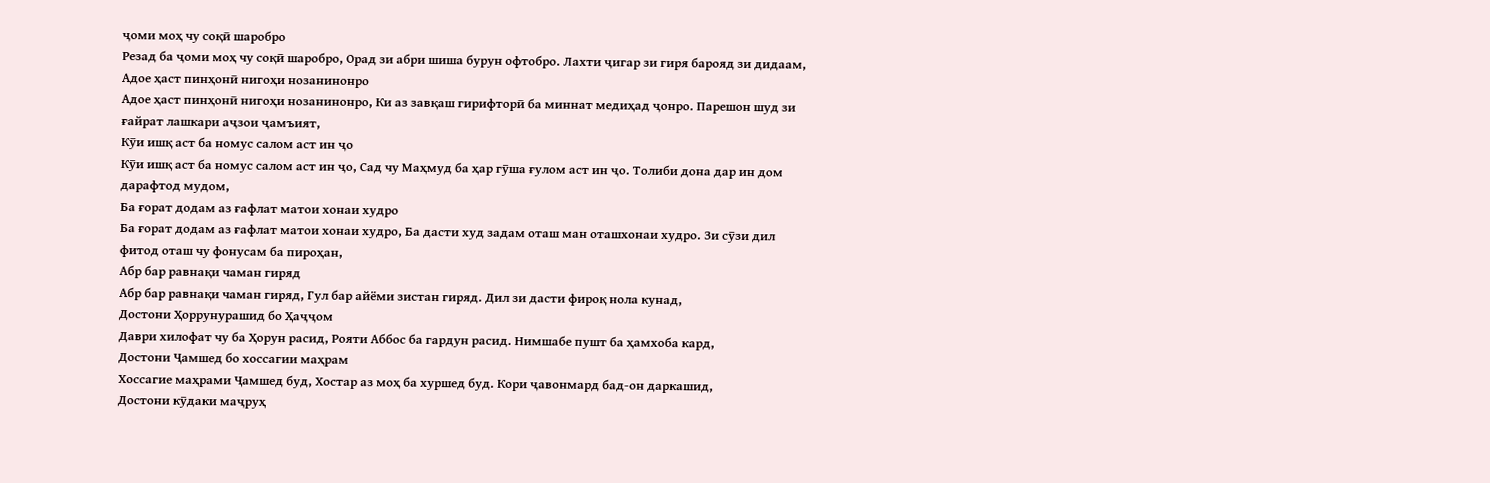ҷоми моҳ чу соқӣ шаробро
Резад ба ҷоми моҳ чу соқӣ шаробро, Орад зи абри шиша бурун офтобро. Лахти ҷигар зи гиря барояд зи дидаам,
Адое ҳаст пинҳонӣ нигоҳи нозанинонро
Адое ҳаст пинҳонӣ нигоҳи нозанинонро, Ки аз завқаш гирифторӣ ба миннат медиҳад ҷонро. Парешон шуд зи ғайрат лашкари аҷзои ҷамъият,
Кӯи ишқ аст ба номус салом аст ин ҷо
Кӯи ишқ аст ба номус салом аст ин ҷо, Сад чу Маҳмуд ба ҳар гӯша ғулом аст ин ҷо. Толиби дона дар ин дом дарафтод мудом,
Ба ғорат додам аз ғафлат матои хонаи худро
Ба ғорат додам аз ғафлат матои хонаи худро, Ба дасти худ задам оташ ман оташхонаи худро. Зи сӯзи дил фитод оташ чу фонусам ба пироҳан,
Абр бар равнақи чаман гиряд
Абр бар равнақи чаман гиряд, Гул бар айёми зистан гиряд. Дил зи дасти фироқ нола кунад,
Достони Ҳоррунурашид бо Ҳаҷҷом
Даври хилофат чу ба Ҳорун расид, Рояти Аббос ба гардун расид. Нимшабе пушт ба ҳамхоба кард,
Достони Ҷамшед бо хоссагии маҳрам
Хоссагие маҳрами Ҷамшед буд, Хостар аз моҳ ба хуршед буд. Кори ҷавонмард бад-он даркашид,
Достони кӯдаки маҷруҳ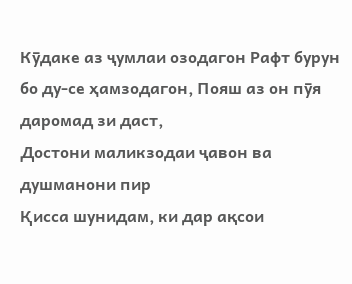Кӯдаке аз ҷумлаи озодагон Рафт бурун бо ду-се ҳамзодагон, Пояш аз он пӯя даромад зи даст,
Достони маликзодаи ҷавон ва душманони пир
Қисса шунидам, ки дар ақсои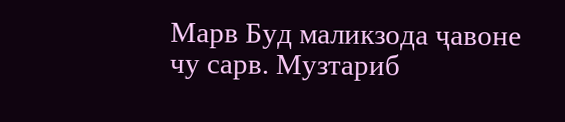Марв Буд маликзода ҷавоне чу сарв. Музтариб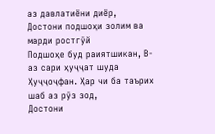аз давлатиёни диёр,
Достони подшоҳи золим ва марди ростгӯй
Подшоҳе буд раиятшикан, В-аз сари ҳуҷҷат шуда Ҳуҷҷоҷфан. Ҳар чи ба таърих шаб аз рӯз зод,
Достони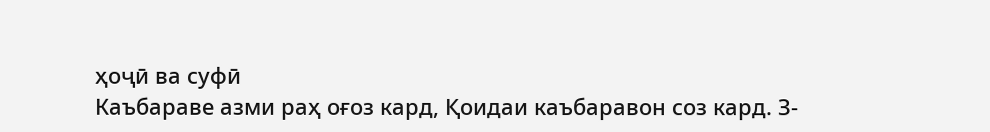ҳоҷӣ ва суфӣ
Каъбараве азми раҳ оғоз кард, Қоидаи каъбаравон соз кард. З-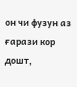он чи фузун аз ғарази кор дошт,